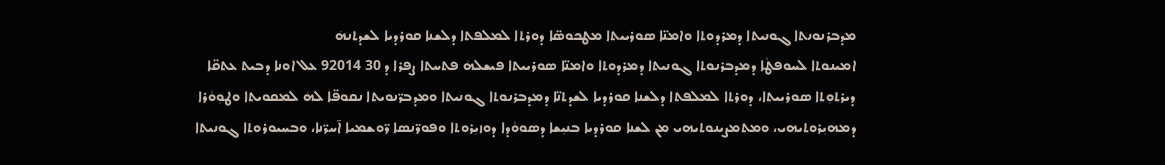ܡܕܒܪܢܘܢܬܐ ܓܘܢܝܬܐ ܕܡܪܕܘܬܐ ܘܐܡܢ̈ܐ ܣܘܪܝܝܬܐ ܡܛܟܘܣ̈ܐ ܕܘܪܬܐ ܠܡܠܦܬܐ ܕܠܫܢܐ ܩܘܪܕܝܐ ܠܫܕܬܢܗܿ
ܐܡܝܢܘܬܐ ܠܚܘܦܛܵܐ ܕܡܕܒܪܢܘܬܐ ܓܘܢܝܬܐ ܕܡܪܕܘܬܐ ܘܐܡܢ̈ܐ ܣܘܪܝܝܬܐ ܦܝܫܠܗܿ ܦܬܚܬܐ ܨܦܪܐ ܕ 30 92014 ܥܠ ܐܘܢܐ ܕܒܝܬ ܥܬܩ̈ܐ ܕܝܪܬܘܼܬܐ ܣܘܪܝܝܬܐ، ܕܘܪܬܐ ܠܡܠܦܬܐ ܕܠܫܢܐ ܩܘܪܕܝܐ ܠܫܕܬܢ̈ܐ ܕܡܕܒܪܢܘܬܐ ܓܘܢܝܬܐ ܘܡܕܒܪ̈ܢܘܝܬܐ ܢܩܘܦ̈ܐ ܠܗܿ ܠܡܩܘܝܬܐ ܘܛܘܼܘܵܪܐ ܕܡܗܝܼܪܘܬܝܗܝ، ܘܡܬܡܨܝܢܘܬܝܗܝ ܡܢ ܠܫܢܐ ܩܘܪܕܝܐ ܒܢܝܼܫܐ ܕܣܘܘܵܕܐ ܕܘܙܝܼܪܘܬܐ ܘܦܘܪ̈ܢܣܐ ܪ̈ܘܫܡܝܐ ܐ̄ܚܪ̈ܢܐ، ܘܒܚܝܘܪܘܬܐ ܓܘܢܝܬܐ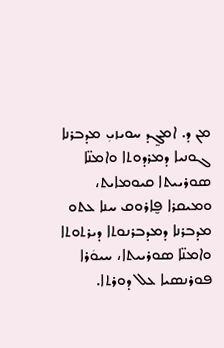ܡܢ ܕ. ܐܡܓ̰ܕ ܚܘܝܙܝܼ ܡܕܒܪܢܐ ܓܘܢܝܐ ܕܡܪܕܘܬܐ ܘܐܡܢ̈ܐ ܣܘܪܝܝܬܐ ܩܝܘܡܐܝܬ، ܘܡܝܩܪܐ ܦ̮ܐܪܘܩ ܚܢܐ ܥܬܘ ܡܕܒܪܢܐ ܕܡܕܒܪܢܘܬܐ ܕܝܪܬܘܬܐ ܘܐܡܢ̈ܐ ܣܘܪܝܝܬܐ، ܚܝܘܿܪܐ ܦܘܪܢܣܝܐ ܥܠ ܕܘܪܬܐ.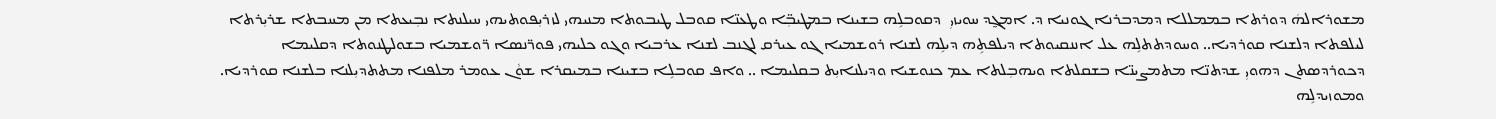ܡܫܘܪܐܠܗܿ ܕܘܪܬܐ ܒܡܡܠܠܐ ܕܡܕܒܪܢܐ ܓܘܢܝܐ ܕ. ܐܡܓ̰ܕ ܚܘܝܙܝܼ  ܕܩܘܒܠܹܗ ܒܫܝܢܐ ܒܡܛܝܒܼ̈ܐ ܘܛܥܢ̈ܐ ܩܘܒܠ ܛܝܒܘܬܐ ܡܢܝܗܝ ܠܙܪܝܼܦܘܬܝܗܝ ܚܝܠܢܬܐ ܢܒܼܝܥܬܐ ܡܢ ܡܚܒܬܐ ܫܪܝܼܪܬܐ ܠܝܠܦܬܐ ܕܠܫܢܐ ܩܘܪܕܝܐ.. ܘܚܘܕܬܬܠܹܗ ܥܠ ܐܢܢܩܝܘܬܐ ܕܝܠܦܬܹܗ ܕܝܠܹܗ ܠܫܢܐ ܪܘܫܡܝܐ ܓܘ ܥܝܪܩ ܠܓܢܒ ܠܫܢܐ ܥܪܒܝܐ ܘܓܘ ܟܠܝܗܝ ܦܘܪ̈ܢܣܐ ܪ̈ܘܫܡܝܐ ܒܫܘܠܛܢܘܬܐ ܕܩܠܝܡܐ ܕܟܘܪܕܣܬܢ ܕܗܘܝܼ ܫܕܬܢ̈ܐ ܡܬܡܨܝܢ̈ܐ ܒܫܩܠܬܐ ܘܝܗܒܼܠܬܐ ܥܡ ܟܢܘܫܝܐ ܘܕܝܠܢܐܝܼܬ ܒܩܠܝܡܐ .. ܘܐܦ ܩܘܒܠܹܐ ܒܫܝܢܐ ܒܡܝܩܪܐ ܫܘܵܢ ܥܘܡܪ ܡܠܦܢܐ ܡܬܬܕܝܼܠܢܐ ܒܠܫܢܐ ܩܘܪܕܝܐ.
ܘܡܘܙܝܕܠܹܗ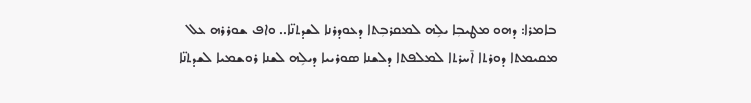ܒܐܡܪܐ: ܕܗܘ ܡܛܝܒܼܐ ܝܠܹܗ ܠܡܩܪܒܼܬܐ ܕܥܘܕܪܢܐ ܠܫܕܬܢ̈ܐ.. ܘܐܦ ܫܘܪܪܗ ܥܠ ܡܩܝܡܬܐ ܕܘܪܬܐ ܐ̄ܚܪܬܐ ܠܡܠܦܬܐ ܕܠܫܢܐ ܣܘܪܝܝܐ ܕܝܠܹܗ ܠܫܢܐ ܪܘܫܡܝܐ ܠܫܕܬܢ̈ܐ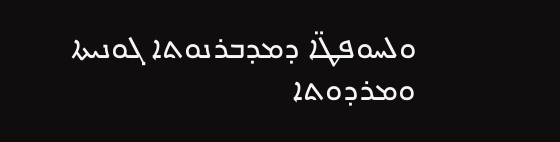ܘܠܚܘܦܛ̈ܐ ܕܡܕܒܪܢܘܬܐ ܓܘܢܝܬܐ ܘܡܪܕܘܬܐ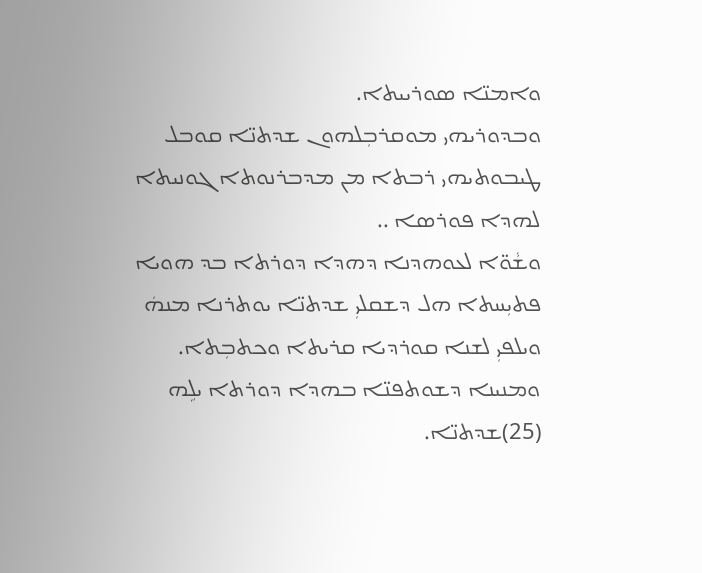ܘܐܡܢ̈ܐ ܣܘܪܝܝܬܐ.
ܘܒܕܘܪܝܗܝ ܡܘܩܪܒܼܠܗܘܢ ܫܕܬܢ̈ܐ ܩܘܒܠ ܛܝܒܘܬܝܗܝ ܪܒܬܐ ܡܢ ܡܕܒܪܢܘܬܐ ܓܘܢܝܬܐ ܠܗܕܐ ܦܘܪܣܐ ..
ܘܫܵܘ̈ܐ ܠܥܘܗܕܢܐ ܕܗܕܐ ܕܘܪܬܐ ܒܕ ܗܘܝܐ ܦܬܝܼܚܬܐ ܗܠ ܕܫܩܠܝܼ ܫܕܬܢ̈ܐ ܝܘܬܪܢܐ ܡܢܗܿ ܘܝܠܦܝܼ ܠܫܢܐ ܩܘܪܕܝܐ ܩܪܝܬܐ ܘܟܬܒܼܬܐ.
ܘܡܢܝܢܐ ܕܫܘܬܦܢ̈ܐ ܒܗܕܐ ܕܘܪܬܐ ܝܠܹܗ (25)ܫܕܬܢ̈ܐ.